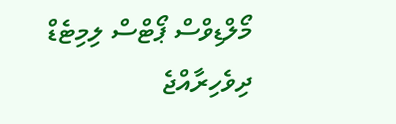މޯލްޑިވްސް ޕޯޓްސް ލިމިޓެޑް
ދިވެހިރާއްޖެ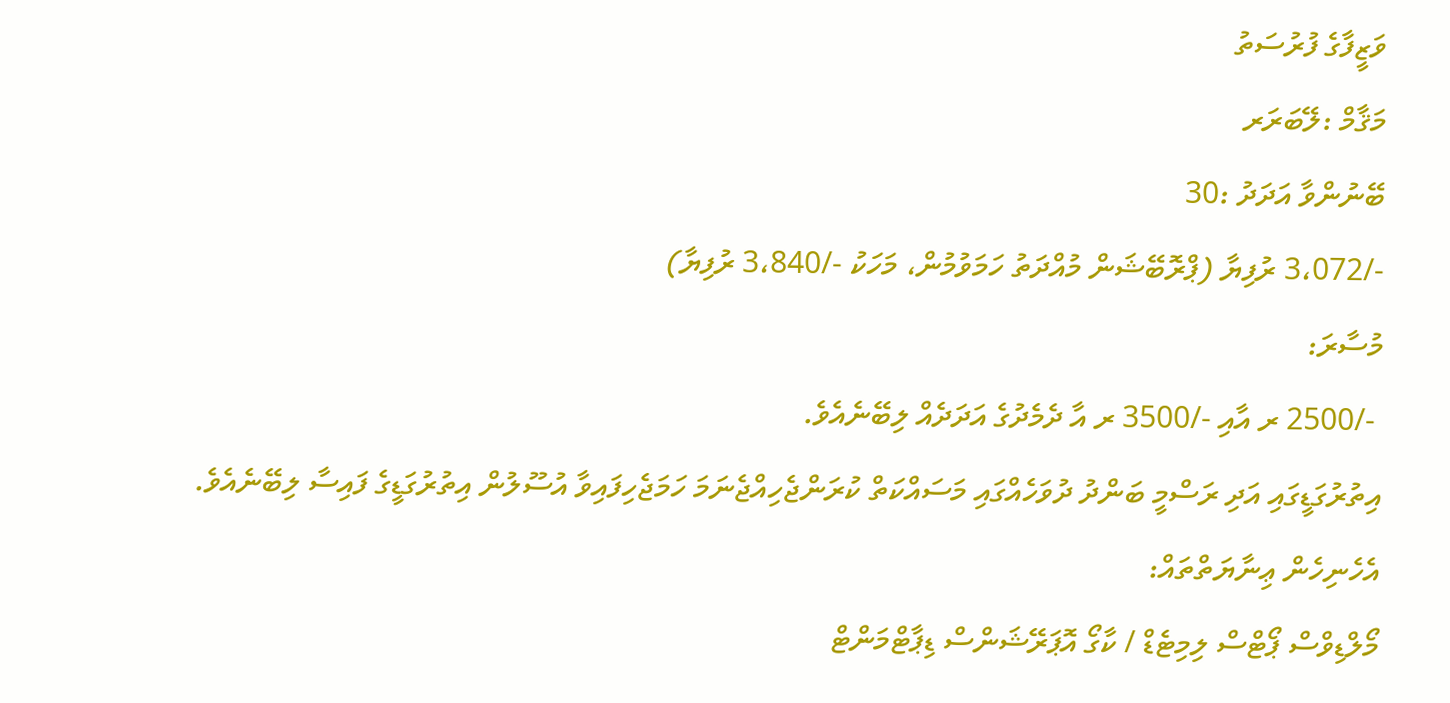ވަޒީފާގެ ފުރުސަތު
މަޤާމް :ލޭބަރަރ
ބޭނުންވާ އަދަދު :30
-/3،072 ރުފިޔާ (ޕްރޮބޭޝަން މުއްދަތު ހަމަވުމުން، މަހަކު -/3،840 ރުފިޔާ)
މުސާރަ:
 -/2500 ރ އާއި -/3500 ރ އާ ދެމެދުގެ އަދަދެއް ލިބޭނެއެވެ.
އިތުރުގަޑީގައި އަދި ރަސްމީ ބަންދު ދުވަހެއްގައި މަސައްކަތް ކުރަންޖެހިއްޖެނަމަ ހަމަޖެހިފައިވާ އުސޫލުން އިތުރުގަޑީގެ ފައިސާ ލިބޭނެއެވެ.
އެހެނިހެން ޢިނާޔަތްތައް:
މޯލްޑިވްސް ޕޯޓްސް ލިމިޓެޑް / ކާގޯ އޮޕަރޭޝަންސް ޑިޕާޓްމަންޓް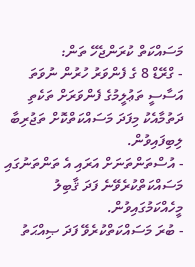މަސައްކަތް ކުރަންޖެހޭ ތަން:
- ގްރޭޑް 8 ގެ ފެންވަރު ހުރުން ނުވަތަ އަސާސީ ތަޢުލީމުގެ ފެންވަރަށް ތަކެތި ދަތުމާއެކު މިފަދަ މަސައްކަތްކޮށް ތަޖުރިބާ ލިބިފައިވުން.
- އުސްތަންތަނަށް އަރައި އެ ތަންތަނުގައި މަސައްކަތްކުރެވޭނެ ފަދަ ޤާބިލު މީހެއްކަމުގައިވުން.
- ބުރަ މަސައްކަތްކުރެވޭ ފަދަ ޞިއްޙަތު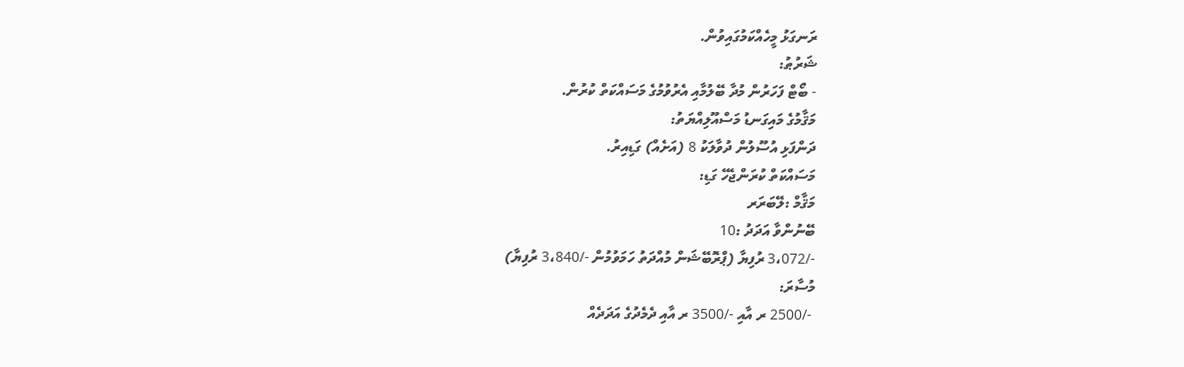ރަނގަޅު މީހެއްކަމުގައިވުން.
ޝަރުޠު:
- ބޯޓް ފަހަރުން މުދާ ބޭލުމާއި އެރުވުމުގެ މަސައްކަތް ކުރުން.
މަޤާމުގެ މައިގަނޑު މަސްއޫލިއްޔަތު:
ދަންފަޅި އުސޫލުން ދުވާލަކު 8 (އަށެއް) ގަޑިއިރު.
މަސައްކަތް ކުރަންޖެހޭ ގަޑި:
މަޤާމް :ލޭބަރަރ
ބޭނުންވާ އަދަދު :10
-/3،072 ރުފިޔާ (ޕްރޮބޭޝަން މުއްދަތު ހަމަވުމުން -/3،840 ރުފިޔާ)
މުސާރަ:
 -/2500 ރ އާއި -/3500 ރ އާއި ދެމެދުގެ އަދަދެއް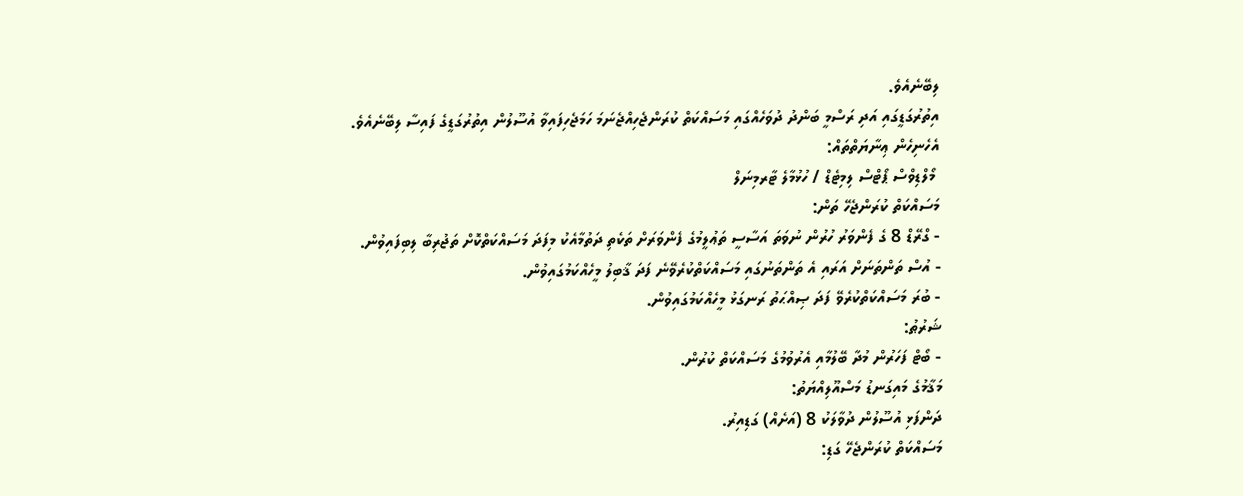ލިބޭނެއެވެ.
އިތުރުގަޑީގައި އަދި ރަސްމީ ބަންދު ދުވަހެއްގައި މަސައްކަތް ކުރަންޖެހިއްޖެނަމަ ހަމަޖެހިފައިވާ އުސޫލުން އިތުރުގަޑީގެ ފައިސާ ލިބޭނެއެވެ.
އެހެނިހެން ޢިނާޔަތްތައް:
 މޯލްޑިވްސް ޕޯޓްސް ލިމިޓެޑް / ހުޅުމާލެ ޓާރމިނަލް
މަސައްކަތް ކުރަންޖެހޭ ތަން:
- ގްރޭޑް 8 ގެ ފެންވަރު ހުރުން ނުވަތަ އަސާސީ ތަޢުލީމުގެ ފެންވަރަށް ތަކެތި ދަތުމާއެކު މިފަދަ މަސައްކަތްކޮށް ތަޖުރިބާ ލިބިފައިވުން.
- އުސް ތަންތަނަށް އަރައި އެ ތަންތަނުގައި މަސައްކަތްކުރެވޭނެ ފަދަ ޤާބިލު މީހެއްކަމުގައިވުން.
- ބުރަ މަސައްކަތްކުރެވޭ ފަދަ ޞިއްޙަތު ރަނގަޅު މީހެއްކަމުގައިވުން.
ޝަރުޠު:
- ބޯޓް ފަހަރުން މުދާ ބޭލުމާއި އެރުވުމުގެ މަސައްކަތް ކުރުން.
މަޤާމުގެ މައިގަނޑު މަސްއޫލިއްޔަތު:
ދަންފަޅި އުސޫލުން ދުވާލަކު 8 (އަށެއް) ގަޑިއިރު.
މަސައްކަތް ކުރަންޖެހޭ ގަޑި: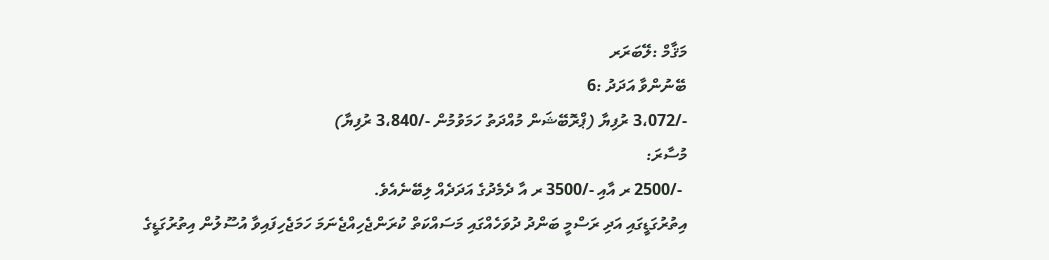މަޤާމް :ލޭބަރަރ
ބޭނުންވާ އަދަދު :6
-/3،072 ރުފިޔާ (ޕްރޮބޭޝަން މުއްދަތު ހަމަވުމުން -/3،840 ރުފިޔާ)
މުސާރަ:
 -/2500 ރ އާއި -/3500 ރ އާ ދެމެދުގެ އަދަދެއް ލިބޭނެއެވެ.
އިތުރުގަޑީގައި އަދި ރަސްމީ ބަންދު ދުވަހެއްގައި މަސައްކަތް ކުރަންޖެހިއްޖެނަމަ ހަމަޖެހިފައިވާ އުސޫލުން އިތުރުގަޑީގެ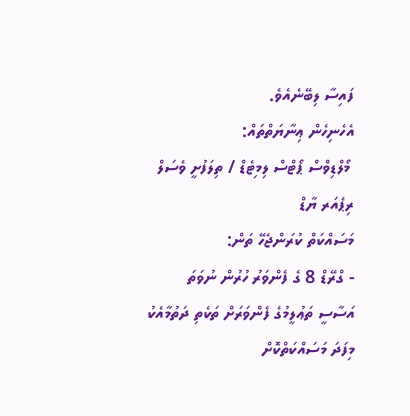ފައިސާ ލިބޭނެއެވެ.
އެހެނިހެން ޢިނާޔަތްތައް:
 މޯލްޑިވްސް ޕޯޓްސް ލިމިޓެޑް / ތިލަފުށީ ވެސަލް ރިޕެއަރ ޔާޑް
މަސައްކަތް ކުރަންޖެހޭ ތަން:
- ގްރޭޑް 8 ގެ ފެންވަރު ހުރުން ނުވަތަ އަސާސީ ތަޢުލީމުގެ ފެންވަރަށް ތަކެތި ދަތުމާއެކު މިފަދަ މަސައްކަތްކޮށް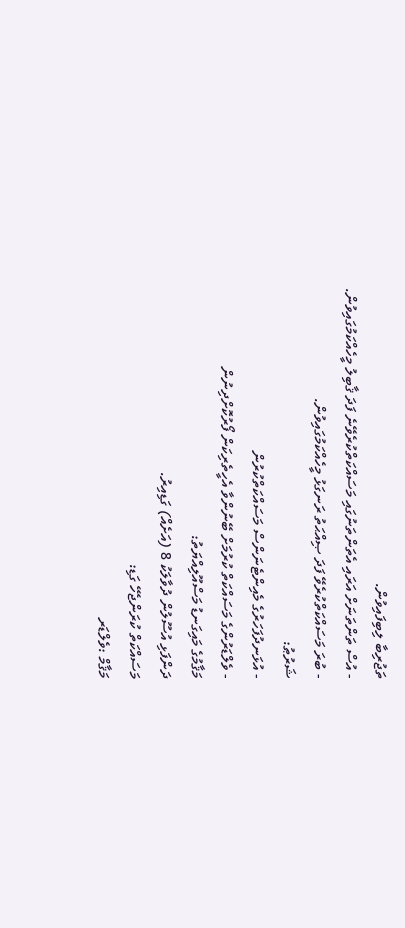ތަޖުރިބާ ލިބިފައިވުން.
- އުސް ތަންތަނަށް އަރައި އެތަންތަނުގައި މަސައްކަތްކުރެވޭނެ ފަދަ ޤާބިލު މީހެއްކަމުގައިވުން.
- ބުރަ މަސައްކަތްކުރެވޭ ފަދަ ޞިއްޙަތު ރަނގަޅު މީހެއްކަމުގައިވުން.
ޝަރުޠު:
- އުޅަނދުފަހަރުގެ މެއިންޓެނަންސް މަސައްކަތްކުރުން
- ވެލްޑަރުންގެ މަސައްކަތް ކުރުމަށް ބޭނުންވާ އެހީތެރިކަން ފޯރުކޮށްދިނުން
މަޤާމުގެ މައިގަނޑު މަސްއޫލިއްޔަތު:
ދަންފަޅި އުސޫލުން ދުވާލަކު 8 (އަށެއް) ގަޑިއިރު.
މަސައްކަތް ކުރަންޖެހޭ ގަޑި:
މަޤާމް :ވެލްޑަރ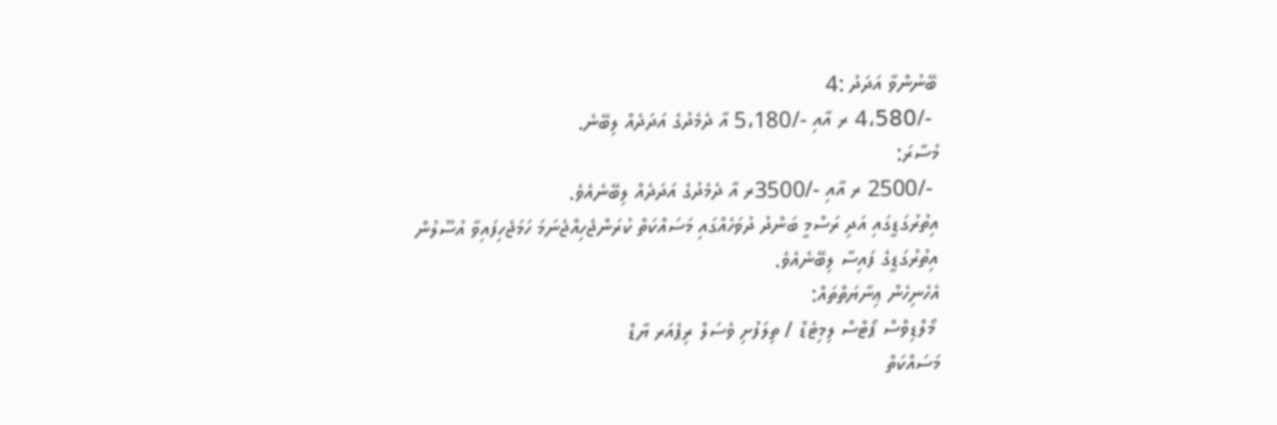ބޭނުންވާ އަދަދު :4
 -/4،580 ރ އާއި -/5،180 އާ ދެމެދުގެ އަދަދެއް ލިބޭނެ.
މުސާރަ:
 -/2500 ރ އާއި -/3500ރ އާ ދެމެދުގެ އަދަދެއް ލިބޭނެއެވެ.
އިތުރުގަޑީގައި އަދި ރަސްމީ ބަންދު ދުވަހެއްގައި މަސައްކަތް ކުރަންޖެހިއްޖެނަމަ ހަމަޖެހިފައިވާ އުސޫލުން އިތުރުގަޑީގެ ފައިސާ ލިބޭނެއެވެ.
އެހެނިހެން ޢިނާޔަތްތައް:
 މޯލްޑިވްސް ޕޯޓްސް ލިމިޓެޑް / ތިލަފުށި ވެސަލް ރިޕެއަރ ޔާޑް
މަސައްކަތް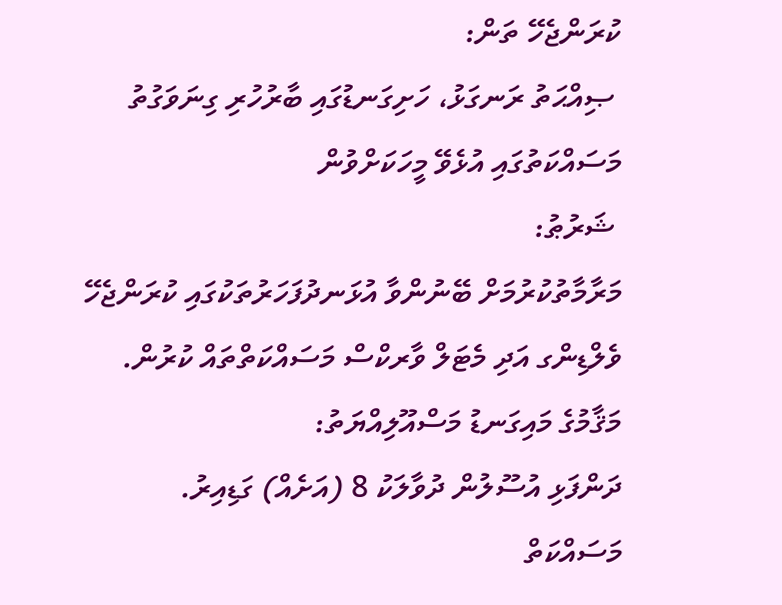ކުރަންޖެހޭ ތަން:
 ޞިއްޙަތު ރަނގަޅު، ހަށިގަނޑުގައި ބާރުހުރި ގިނަވަގުތު މަސައްކަތުގައި އުޅެވޭ މީހަކަށްވުން
 ޝަރުޠު:
މަރާމާތުކުރުމަށް ބޭނުންވާ އުޅަނދުފަހަރުތަކުގައި ކުރަންޖެހޭ ވެލްޑިންގ އަދި މެޓަލް ވާރކްސް މަސައްކަތްތައް ކުރުން.
މަޤާމުގެ މައިގަނޑު މަސްއޫލިއްޔަތު:
ދަންފަޅި އުސޫލުން ދުވާލަކު 8 (އަށެއް) ގަޑިއިރު.
މަސައްކަތް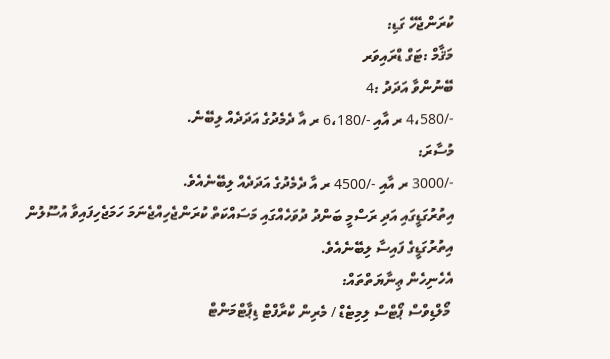ކުރަންޖެހޭ ގަޑި:
މަޤާމް :ޓަގް ޑްރައިވަރ
ބޭނުންވާ އަދަދު :4
-/4،580 ރ އާއި -/6،180 ރ އާ ދެމެދުގެ އަދަދެއް ލިބޭނެ.
މުސާރަ:
-/3000 ރ އާއި -/4500 ރ އާ ދެމެދުގެ އަދަދެއް ލިބޭނެއެވެ.
އިތުރުގަޑީގައި އަދި ރަސްމީ ބަންދު ދުވަހެއްގައި މަސައްކަތް ކުރަންޖެހިއްޖެނަމަ ހަމަޖެހިފައިވާ އުސޫލުން އިތުރުގަޑީގެ ފައިސާ ލިބޭނެއެވެ.
އެހެނިހެން ޢިނާޔަތްތައް:
 މޯލްޑިވްސް ޕޯޓްސް ލިމިޓެޑް / މެރިން ކްރާފްޓް ޑިޕާޓްމަންޓް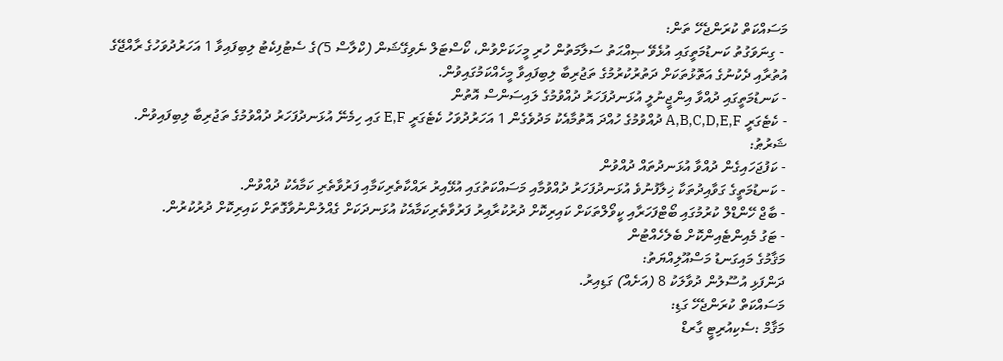މަސައްކަތް ކުރަންޖެހޭ ތަން:
 - ގިނަވަގުތު ކަނޑުމަތީގައި އުޅެވޭ ޞިއްޙަތު ސަލާމަތުން ހުރި މީހަކަށްވުން، ކޯސްޓަލް ނެވިގޭޝަން (ކްލާސް 5)ގެ ސެޓުފިކެޓު ލިބިފައިވާ 1 އަހަރުދުވަހުގެ ރާއްޖޭގެ އުތުރާއި ދެކުނުގެ އަތޮޅުތަކަށް ދަތުރުކުރުމުގެ ތަޖުރިބާ ލިބިފައިވާ މީހެއްކަމުގައިވުން.
- ކަނޑުމަތީގައި ދުއްވާ އިންޖީނުލީ އުޅަނދުފަހަރު ދުއްވުމުގެ ލައިސަންސް އޮތުން
- ކެޓެގަރީ A,B,C,D,E,F ދުއްވުމުގެ ހުއްދަ އޮތުމާއެކު މަދުވެގެން 1 އަހަރުދުވަހު ކެޓެގަރީ E,F ގައި ހިމެނޭ އުޅަނދުފަހަރު ދުއްވުމުގެ ތަޖުރިބާ ލިބިފައިވުން.
ޝަރުޠު:
- ކަފުޖަހައިގެން ދުއްވާ އުޅަނދުތައް ދުއްވުން
- ކަނޑުމަތީގެ ގަވާއިދުތަކާ ޚިލާފުނުވެ އުޅަނދުފަހަރު ދުއްވުމާއި މަސައްކަތުގައި އުޅޭއިރު ރައްކާތެރިކަމާއި ފަރުވާތެރި ކަމާއެކު ދުއްވުން.
- ބާޖް ހޭންޑްލް ކުރުމުގައި ބޯޓްފަހަރާއި ކީވޯލްތަކަށް ކައިރިކޮށް ދުރުކުރާއިރު ފަރުވާތެރިކަމާއެކު އުޅަނދަކަށް ގެއްލުންނުވާގޮތަށް ކައިރިކޮށް ދުރުކުރުން.
- ޓަގު މެއިންޓެއިންކޮށް ބެލެހެއްޓުން
މަޤާމުގެ މައިގަނޑު މަސްއޫލިއްޔަތު:
ދަންފަޅި އުސޫލުން ދުވާލަކު 8 (އަށެއް) ގަޑިއިރު.
މަސައްކަތް ކުރަންޖެހޭ ގަޑި:
މަޤާމް :ސެކިއުރިޓީ ގާރޑް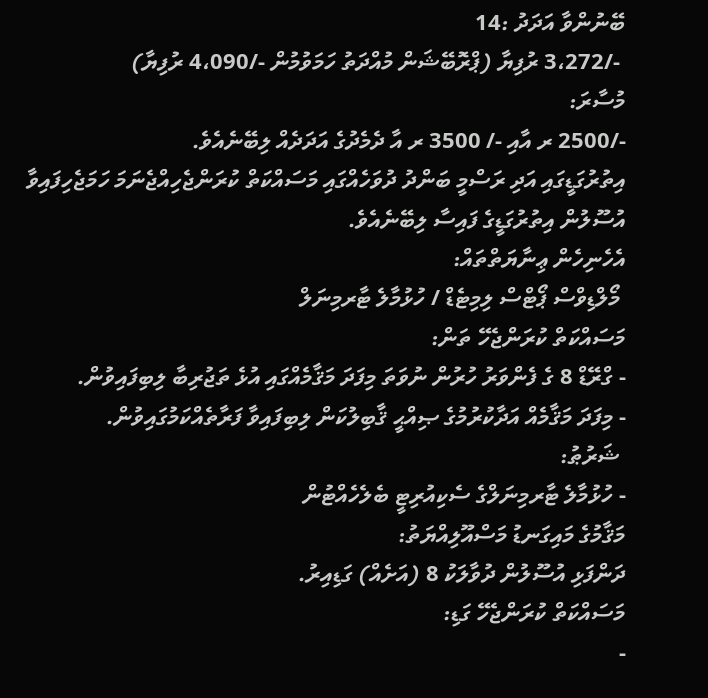ބޭނުންވާ އަދަދު :14
 -/3،272 ރުފިޔާ (ޕްރޮބޭޝަން މުއްދަތު ހަމަވުމުން -/4،090 ރުފިޔާ)
މުސާރަ:
-/2500 ރ އާއި -/ 3500 ރ އާ ދެމެދުގެ އަދަދެއް ލިބޭނެއެވެ.
އިތުރުގަޑީގައި އަދި ރަސްމީ ބަންދު ދުވަހެއްގައި މަސައްކަތް ކުރަންޖެހިއްޖެނަމަ ހަމަޖެހިފައިވާ އުސޫލުން އިތުރުގަޑީގެ ފައިސާ ލިބޭނެއެވެ.
އެހެނިހެން ޢިނާޔަތްތައް:
 މޯލްޑިވްސް ޕޯޓްސް ލިމިޓެޑް / ހުޅުމާލެ ޓާރމިނަލް
މަސައްކަތް ކުރަންޖެހޭ ތަން:
- ގްރޭޑް 8 ގެ ފެންވަރު ހުރުން ނުވަތަ މިފަދަ މަޤާމެއްގައި އުޅެ ތަޖުރިބާ ލިބިފައިވުން.
- މިފަދަ މަޤާމެއް އަދާކުރުމުގެ ޞިއްޙީ ޤާބިލުކަން ލިބިފައިވާ ފަރާތެއްކަމުގައިވުން.
 ޝަރުޠު:
- ހުޅުމާލެ ޓާރމިނަލްގެ ސެކިއުރިޓީ ބެލެހެއްޓުން
މަޤާމުގެ މައިގަނޑު މަސްއޫލިއްޔަތު:
ދަންފަޅި އުސޫލުން ދުވާލަކު 8 (އަށެއް) ގަޑިއިރު.
މަސައްކަތް ކުރަންޖެހޭ ގަޑި:
-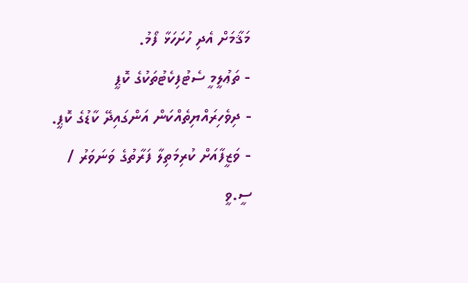މަޤާމަށް އެދި ހުށަހަޅާ ފޯމު.
- ތަޢުލީމީ ސެޓުފިކެޓުތަކުގެ ކޮޕީ
- ދިވެހިރައްޔިތެއްކަން އަންގައިދޭ ކާޑުގެ ކޮޕީ.
- ވަޒީފާއަށް ކުރިމަތިލާ ފަރާތުގެ ވަނަވަރު / ސީ.ވީ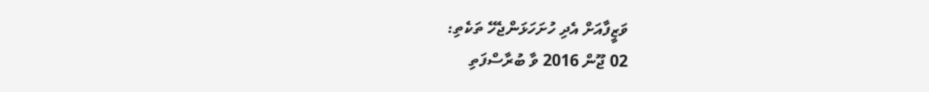ވަޒީފާއަށް އެދި ހުށަހަޅަންޖެހޭ ތަކެތި:
02 ޖޫން 2016 ވާ ބުރާސްފަތި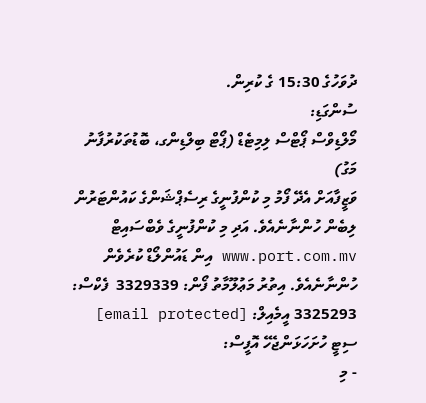ދުވަހުގެ 15:30 ގެ ކުރިން.
ސުންގަޑި:
މޯލްޑިވްސް ޕޯޓްސް ލިމިޓެޑް (ޕޯޓް ބިލްޑިންގ، ބޮޑުތަކުރުފާނު މަގު)
ވަޒީފާއަށް އެދޭ ފޯމު މި ކުންފުނީގެ ރިސެޕްޝަންގެ ކައުންޓަރުން ލިބެން ހުންނާނެއެވެ. އަދި މި ކުންފުނީގެ ވެބްސައިޓް www.port.com.mv އިން ޑައުންލޯޑް ކުރެވެން ހުންނާނެއެވެ. އިތުރު މަޢުލޫމާތު ފޯން: 3329339  ފެކްސް: 3325293 އީމެއިލް: [email protected]
ސިޓީ ހުށަހަޅަންޖެހޭ އޮފީސް:
- މި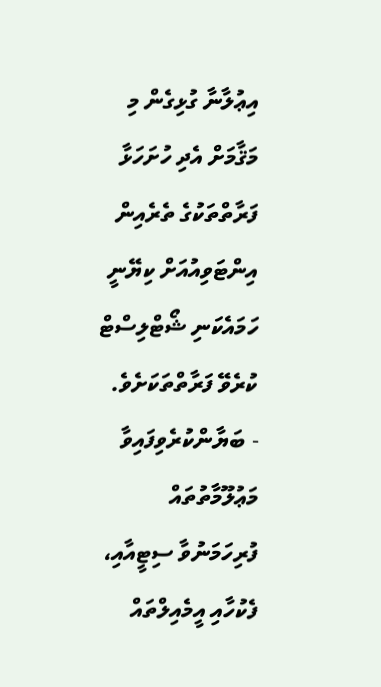އިޢުލާނާ ގުޅިގެން މި މަޤާމަށް އެދި ހުށަހަޅާ ފަރާތްތަކުގެ ތެރެއިން އިންޓަވިއުއަށް ކިޔޭނީ ހަމައެކަނި ޝޯޓްލިސްޓް ކުރެވޭ ފަރާތްތަކަށެވެ.
- ބަޔާންކުރެވިފައިވާ މަޢުލޫމާތުތައް ފުރިހަމަނުވާ ސިޓީއާއި، ފެކުހާއި އީމެއިލްތައް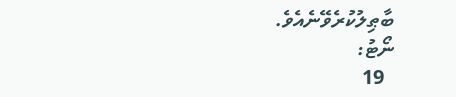ބާޠިލުކުރެވޭނެއެވެ.
ނޯޓު:
  19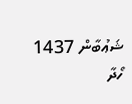ޝަޢުބާން 1437
ހޯދާ